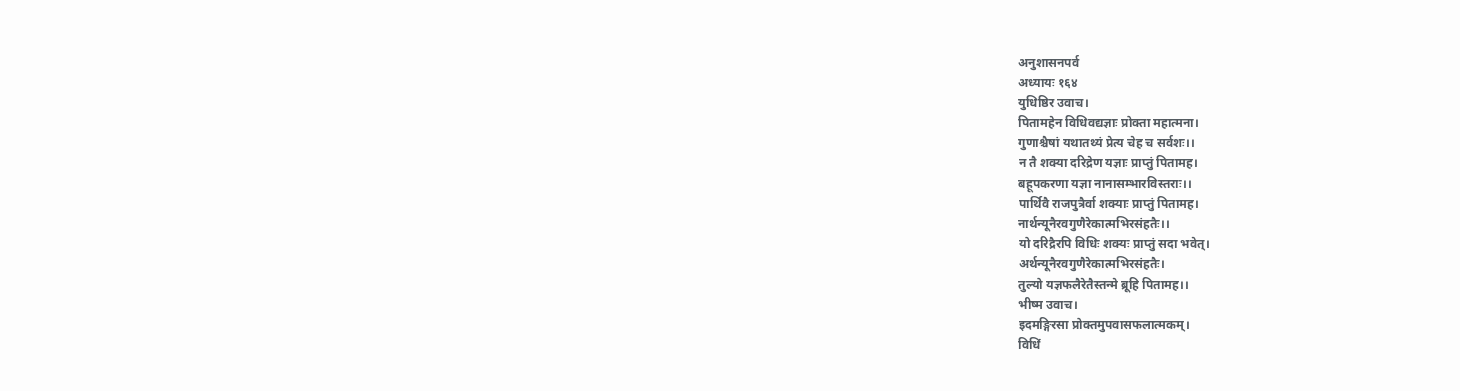अनुशासनपर्व
अध्यायः १६४
युधिष्ठिर उवाच।
पितामहेन विधिवद्यज्ञाः प्रोक्ता महात्मना।
गुणाश्चैषां यथातथ्यं प्रेत्य चेह च सर्वशः।।
न तै शक्या दरिद्रेण यज्ञाः प्राप्तुं पितामह।
बहूपकरणा यज्ञा नानासम्भारविस्तराः।।
पार्थिवै राजपुत्रैर्वा शक्याः प्राप्तुं पितामह।
नार्थन्यूनैरवगुणैरेकात्मभिरसंहतैः।।
यो दरिद्रैरपि विधिः शक्यः प्राप्तुं सदा भवेत्।
अर्थन्यूनैरवगुणैरेकात्मभिरसंहतैः।
तुल्यो यज्ञफलैरेतैस्तन्मे ब्रूहि पितामह।।
भीष्म उवाच।
इदमङ्गिरसा प्रोक्तमुपवासफलात्मकम्।
विधिं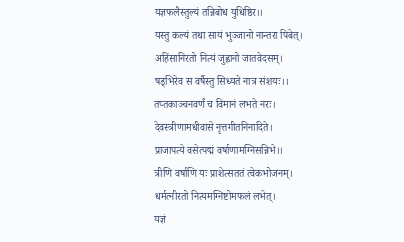यज्ञफलैस्तुल्यं तन्निबोध युधिष्ठिर।।
यस्तु कल्यं तथा सायं भुञ्जानो नान्तरा पिबेत्।
अहिंसानिरतो नित्यं जुह्वानो जातवेदसम्।
षड्भिरेव स वर्षैस्तु सिध्यते नात्र संशयः।।
तप्तकाञ्चनवर्णं च विमानं लभते नरः।
देवस्त्रीणामधीवासे नृत्तगीतनिनादिते।
प्राजापत्ये वसेत्पद्मं वर्षाणामग्निसन्निभे।।
त्रीणि वर्षाणि यः प्राशेत्सततं त्वेकभोजनम्।
धर्मत्नीरतो नित्यमग्निष्टोमफलं लभेत्।
यज्ञं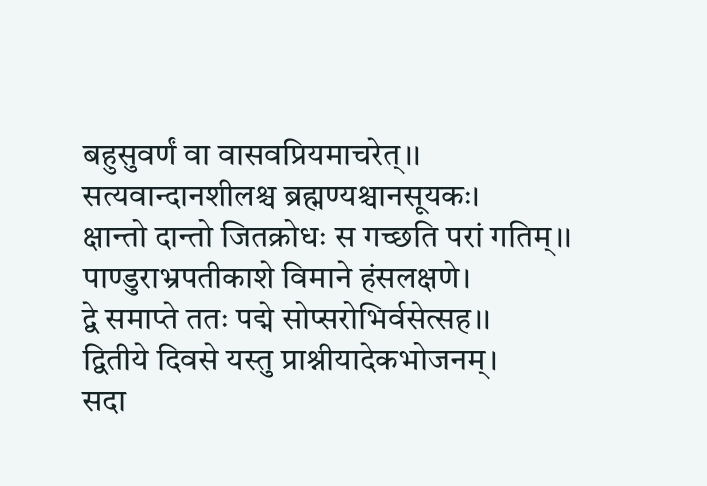बहुसुवर्णं वा वासवप्रियमाचरेत्।।
सत्यवान्दानशीलश्च ब्रह्मण्यश्चानसूयकः।
क्षान्तो दान्तो जितक्रोधः स गच्छति परां गतिम्।।
पाण्डुराभ्रपतीकाशे विमाने हंसलक्षणे।
द्वे समाप्ते ततः पद्मे सोप्सरोभिर्वसेत्सह।।
द्वितीये दिवसे यस्तु प्राश्नीयादेकभोजनम्।
सदा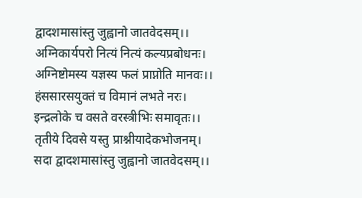द्वादशमासांस्तु जुह्वानो जातवेदसम्।।
अग्निकार्यपरो नित्यं नित्यं कल्यप्रबोधनः।
अग्निष्टोमस्य यज्ञस्य फलं प्राप्नोति मानवः।।
हंससारसयुक्तं च विमानं लभते नरः।
इन्द्रलोके च वसते वरस्त्रीभिः समावृतः।।
तृतीये दिवसे यस्तु प्राश्नीयादेकभोजनम्।
सदा द्वादशमासांस्तु जुह्वानो जातवेदसम्।।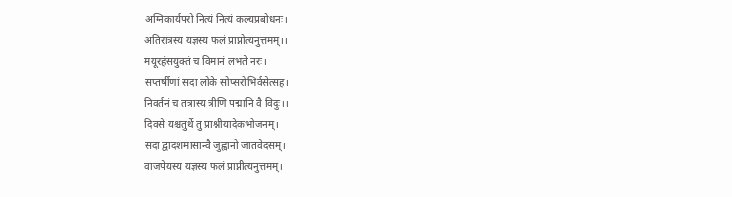अग्निकार्यपरो नित्यं नित्यं कल्यप्रबोधनः।
अतिरात्रस्य यज्ञस्य फलं प्राप्नोत्यनुत्तमम्।।
मयूरहंसयुक्तं च विमानं लभते नरः।
सप्तर्षीणां सदा लोके सोप्सरोभिर्वसेत्सह।
निवर्तनं च तत्रास्य त्रीणि पद्मानि वै विदुः।।
दिवसे यश्चतुर्थे तु प्राश्नीयादेकभोजनम्।
सदा द्वादशमासान्वै जुह्वानो जातवेदसम्।
वाजपेयस्य यज्ञस्य फलं प्राप्नीत्यनुत्तमम्।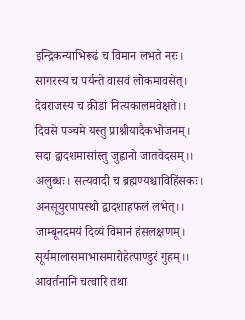इन्द्रिकन्याभिरूढं च विमान लभते नरः।
सागरस्य च पर्यन्ते वासवं लोकमावसेत्।
देवराजस्य च क्रीडां नित्यकालमवेक्षते।।
दिवसे पञ्चमे यस्तु प्राश्नीयादैकभोजनम्।
सदा द्वादशमासांस्तु जुह्वानो जातवेदसम्।।
अलुब्धः। सत्यवादी च ब्रह्मण्यश्चाविहिंसकः।
अनसूयुरपापस्थो द्वादशाहफलं लभेत्।।
जाम्बूनदमयं दिव्यं विमानं हंसलक्षणम्।
सूर्यमालासमाभासमारोहेत्पाण्डुरं गुहम्।।
आवर्तनानि चत्वारि तथा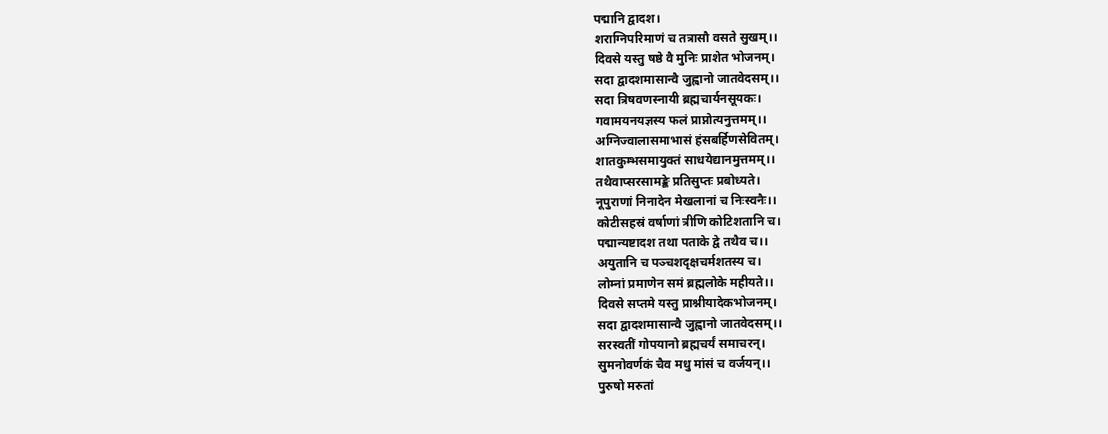पद्मानि द्वादश।
शराग्निपरिमाणं च तत्रासौ वसते सुखम्।।
दिवसे यस्तु षष्ठे वै मुनिः प्राशेत भोजनम्।
सदा द्वादशमासान्वै जुह्वानो जातवेदसम्।।
सदा त्रिषवणस्नायी ब्रह्मचार्यनसूयकः।
गवामयनयज्ञस्य फलं प्राप्नोत्यनुत्तमम्।।
अग्निज्वालासमाभासं हंसबर्हिणसेवितम्।
शातकुम्भसमायुक्तं साधयेद्यानमुत्तमम्।।
तथैवाप्सरसामङ्के प्रतिसुप्तः प्रबोध्यते।
नूपुराणां निनादेन मेखलानां च निःस्वनैः।।
कोटीसहस्रं वर्षाणां त्रीणि कोटिशतानि च।
पद्मान्यष्टादश तथा पताके द्वे तथैव च।।
अयुतानि च पञ्चशदृक्षचर्मशतस्य च।
लोम्नां प्रमाणेन समं ब्रह्मलोके महीयते।।
दिवसे सप्तमे यस्तु प्राश्नीयादेकभोजनम्।
सदा द्वादशमासान्वै जुह्वानो जातवेदसम्।।
सरस्वतीं गोपयानो ब्रह्मचर्यं समाचरन्।
सुमनोवर्णकं चैव मधु मांसं च वर्जयन्।।
पुरुषो मरुतां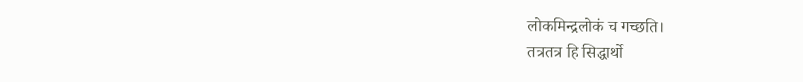लोकमिन्द्रलोकं च गच्छति।
तत्रतत्र हि सिद्धार्थो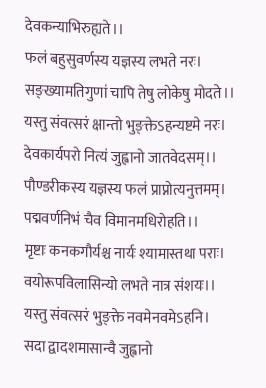देवकन्याभिरुह्यते।।
फलं बहुसुवर्णस्य यज्ञस्य लभते नरः।
सङ्ख्यामतिगुणां चापि तेषु लोकेषु मोदते।।
यस्तु संवत्सरं क्षान्तो भुङ्क्तेऽहन्यष्टमे नरः।
देवकार्यपरो नित्यं जुह्वानो जातवेदसम्।।
पौण्डरीकस्य यज्ञस्य फलं प्राप्नोत्यनुत्तमम्।
पद्मवर्णनिभं चैव विमानमधिरोहति।।
मृष्टाः कनकगौर्यश्च नार्यः श्यामास्तथा पराः।
वयोरूपविलासिन्यो लभते नात्र संशयः।।
यस्तु संवत्सरं भुङ्क्ते नवमेनवमेऽहनि।
सदा द्वादशमासान्वै जुह्वानो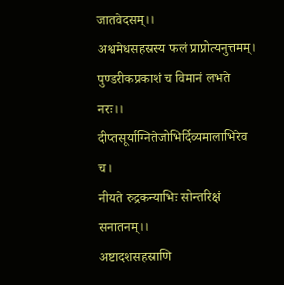जातवेदसम्।।
अश्वमेधसहस्रस्य फलं प्राप्नोत्यनुत्तमम्।
पुण्डरीकप्रकाशं च विमानं लभते नरः।।
दीप्तसूर्याग्नितेजोभिर्दिव्यमालाभिरेव च।
नीयते रुद्रकन्याभिः सोन्तरिक्षं सनातनम्।।
अष्टादशसहस्राणि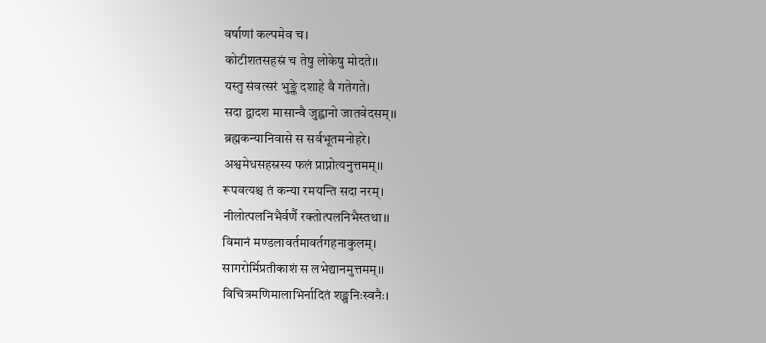वर्षाणां कल्पमेव च।
कोटीशतसहस्रं च तेषु लोकेषु मोदते।।
यस्तु संवत्सरं भुङ्क्ते दशाहे वै गतेगते।
सदा द्वादश मासान्वै जुह्वानो जातवेदसम्।।
ब्रह्मकन्यानिवासे स सर्वभूतमनोहरे।
अश्वमेधसहस्रस्य फलं प्राप्नोत्यनुत्तमम्।।
रूपवत्यश्च तं कन्या रमयन्ति सदा नरम्।
नीलोत्पलनिभैर्वर्णै रक्तोत्पलनिभैस्तथा।।
विमानं मण्डलावर्तमावर्तगहनाकुलम्।
सागरोर्मिप्रतीकाशं स लभेद्यानमुत्तमम्।।
विचित्रमणिमालाभिर्नादितं शङ्खनिःस्वनैः।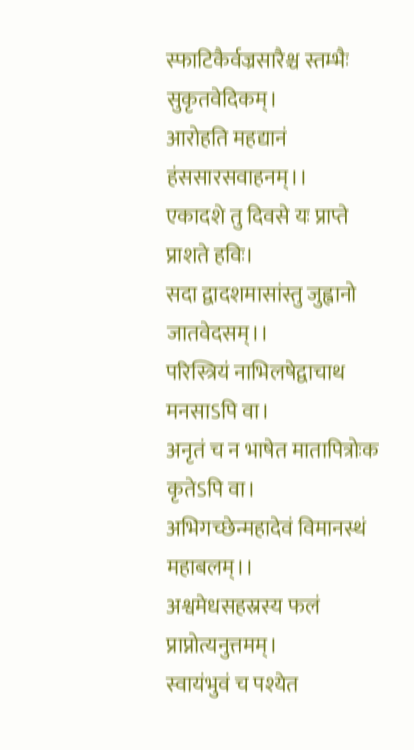स्फाटिकैर्वज्रसारैश्च स्तम्भैः सुकृतवेदिकम्।
आरोहति महद्यानं हंससारसवाहनम्।।
एकादशे तु दिवसे यः प्राप्ते प्राशते हविः।
सदा द्वादशमासांस्तु जुह्वानो जातवेदसम्।।
परिस्त्रियं नाभिलषेद्वाचाथ मनसाऽपि वा।
अनृतं च न भाषेत मातापित्रोःक कृतेऽपि वा।
अभिगच्छेन्महादेवं विमानस्थं महाबलम्।।
अश्वमेधसहस्रस्य फलं प्राप्नोत्यनुत्तमम्।
स्वायंभुवं च पश्येत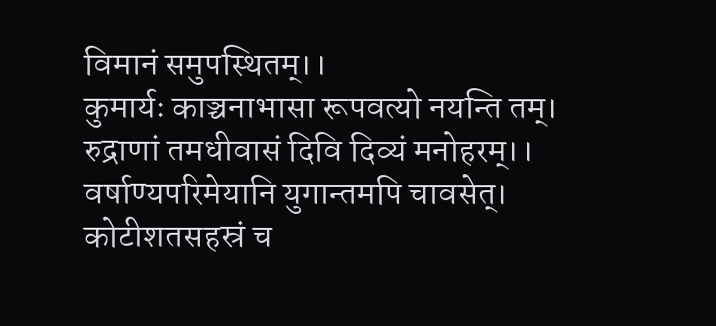विमानं समुपस्थितम्।।
कुमार्यः काञ्चनाभासा रूपवत्यो नयन्ति तम्।
रुद्राणां तमधीवासं दिवि दिव्यं मनोहरम्।।
वर्षाण्यपरिमेयानि युगान्तमपि चावसेत्।
कोटीशतसहस्रं च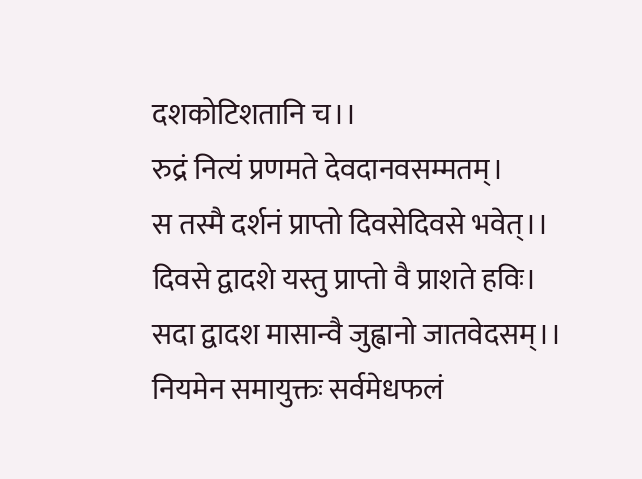दशकोटिशतानि च।।
रुद्रं नित्यं प्रणमते देवदानवसम्मतम्।
स तस्मै दर्शनं प्राप्तो दिवसेदिवसे भवेत्।।
दिवसे द्वादशे यस्तु प्राप्तो वै प्राशते हविः।
सदा द्वादश मासान्वै जुह्वानो जातवेदसम्।।
नियमेन समायुक्तः सर्वमेधफलं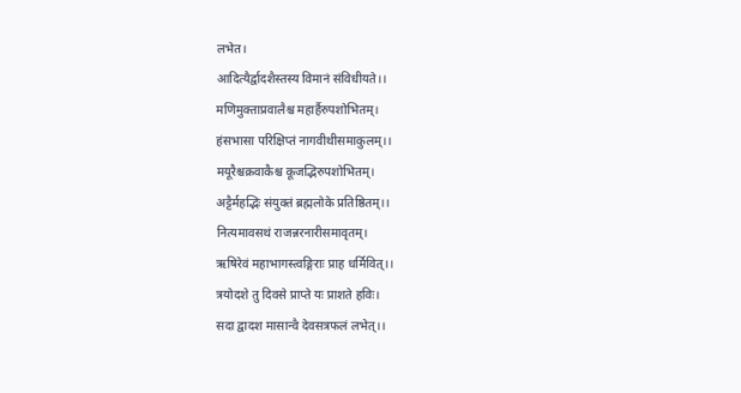लभेत।
आदित्यैर्द्वादशैस्तस्य विमानं संविधीयते।।
मणिमुक्ताप्रवालैश्च महार्हैरुपशोभितम्।
हंसभासा परिक्षिप्तं नागवीथीसमाकुलम्।।
मयूरैश्चक्रवाकैश्च कूजद्भिरुपशोभितम्।
अट्टैर्महद्भिः संयुक्तं ब्रह्मलोके प्रतिष्ठितम्।।
नित्यमावसथं राजन्नरनारीसमावृतम्।
ऋषिरेवं महाभागस्त्वङ्गिराः प्राह धर्मिवित्।।
त्रयोदशे तु दिवसे प्राप्ते यः प्राशते हविः।
सदा द्वादश मासान्वै देवसत्रफलं लभेत्।।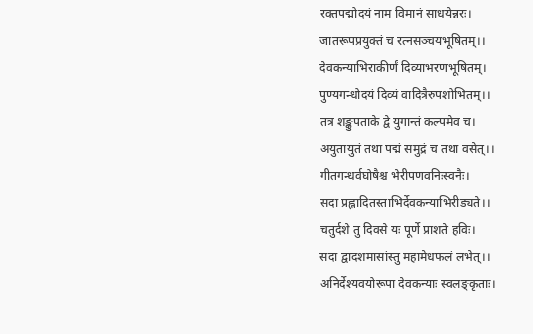रक्तपद्मोदयं नाम विमानं साधयेन्नरः।
जातरूपप्रयुक्तं च रत्नसञ्चयभूषितम्।।
देवकन्याभिराकीर्णं दिव्याभरणभूषितम्।
पुण्यगन्धोदयं दिव्यं वादित्रैरुपशोभितम्।।
तत्र शङ्कुपताके द्वे युगान्तं कल्पमेव च।
अयुतायुतं तथा पद्मं समुद्रं च तथा वसेत्।।
गीतगन्धर्वघोषैश्च भेरीपणवनिःस्वनैः।
सदा प्रह्लादितस्ताभिर्देवकन्याभिरीड्यते।।
चतुर्दशे तु दिवसे यः पूर्णे प्राशते हविः।
सदा द्वादशमासांस्तु महामेधफलं लभेत्।।
अनिर्देश्यवयोरूपा देवकन्याः स्वलङ्कृताः।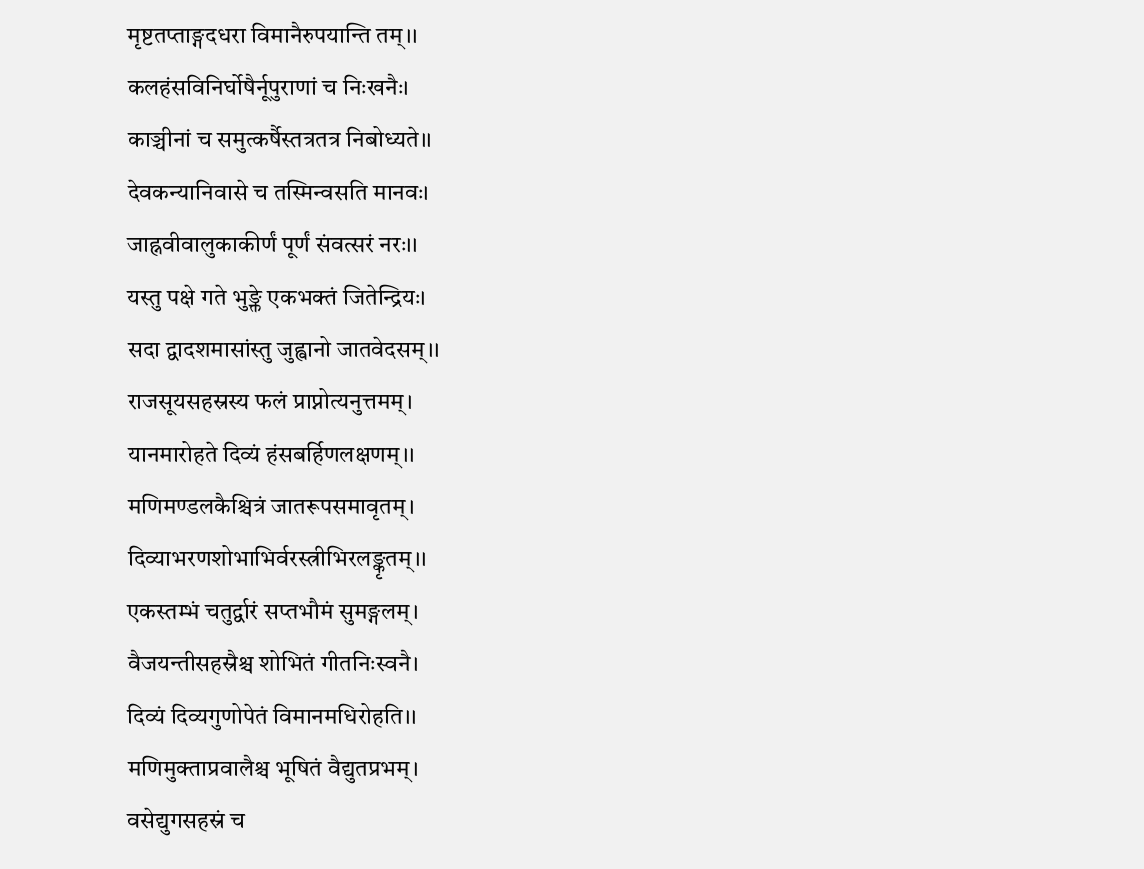मृष्टतप्ताङ्गदधरा विमानैरुपयान्ति तम्।।
कलहंसविनिर्घोषैर्नूपुराणां च निःखनैः।
काञ्चीनां च समुत्कर्षैस्तत्रतत्र निबोध्यते।।
देवकन्यानिवासे च तस्मिन्वसति मानवः।
जाह्नवीवालुकाकीर्णं पूर्णं संवत्सरं नरः।।
यस्तु पक्षे गते भुङ्क्ते एकभक्तं जितेन्द्रियः।
सदा द्वादशमासांस्तु जुह्वानो जातवेदसम्।।
राजसूयसहस्रस्य फलं प्राप्नोत्यनुत्तमम्।
यानमारोहते दिव्यं हंसबर्हिणलक्षणम्।।
मणिमण्डलकैश्चित्रं जातरूपसमावृतम्।
दिव्याभरणशोभाभिर्वरस्त्रीभिरलङ्कृतम्।।
एकस्तम्भं चतुर्द्वारं सप्तभौमं सुमङ्गलम्।
वैजयन्तीसहस्रैश्च शोभितं गीतनिःस्वनै।
दिव्यं दिव्यगुणोपेतं विमानमधिरोहति।।
मणिमुक्ताप्रवालैश्च भूषितं वैद्युतप्रभम्।
वसेद्युगसहस्रं च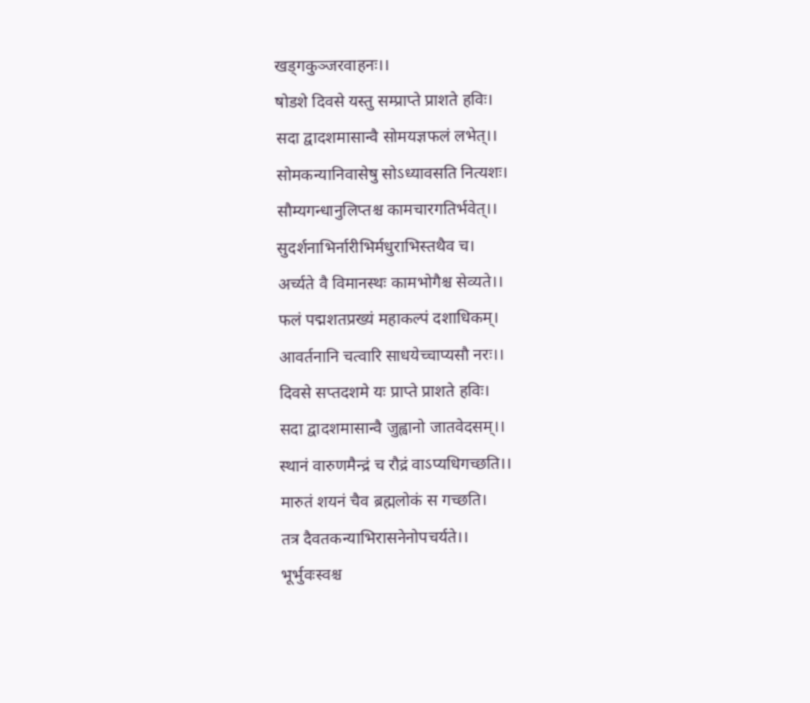खड्गकुञ्जरवाहनः।।
षोडशे दिवसे यस्तु सम्प्राप्ते प्राशते हविः।
सदा द्वादशमासान्वै सोमयज्ञफलं लभेत्।।
सोमकन्यानिवासेषु सोऽध्यावसति नित्यशः।
सौम्यगन्धानुलिप्तश्च कामचारगतिर्भवेत्।।
सुदर्शनाभिर्नारीभिर्मधुराभिस्तथैव च।
अर्च्यते वै विमानस्थः कामभोगैश्च सेव्यते।।
फलं पद्मशतप्रख्यं महाकल्पं दशाधिकम्।
आवर्तनानि चत्वारि साधयेच्चाप्यसौ नरः।।
दिवसे सप्तदशमे यः प्राप्ते प्राशते हविः।
सदा द्वादशमासान्वै जुह्वानो जातवेदसम्।।
स्थानं वारुणमैन्द्रं च रौद्रं वाऽप्यधिगच्छति।।
मारुतं शयनं चैव ब्रह्मलोकं स गच्छति।
तत्र दैवतकन्याभिरासनेनोपचर्यते।।
भूर्भुवःस्वश्च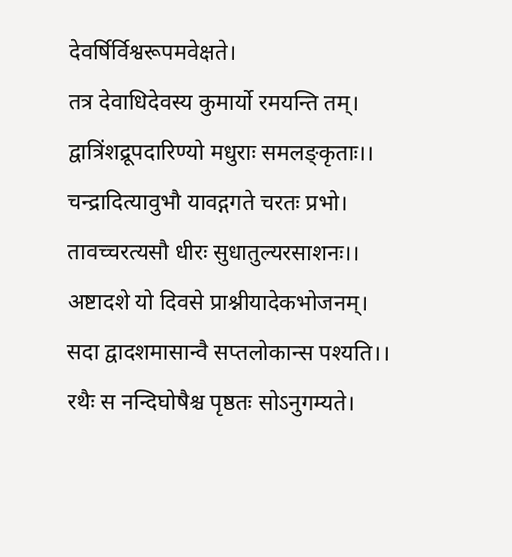देवर्षिर्विश्वरूपमवेक्षते।
तत्र देवाधिदेवस्य कुमार्यो रमयन्ति तम्।
द्वात्रिंशद्रूपदारिण्यो मधुराः समलङ्कृताः।।
चन्द्रादित्यावुभौ यावद्गगते चरतः प्रभो।
तावच्चरत्यसौ धीरः सुधातुल्यरसाशनः।।
अष्टादशे यो दिवसे प्राश्नीयादेकभोजनम्।
सदा द्वादशमासान्वै सप्तलोकान्स पश्यति।।
रथैः स नन्दिघोषैश्च पृष्ठतः सोऽनुगम्यते।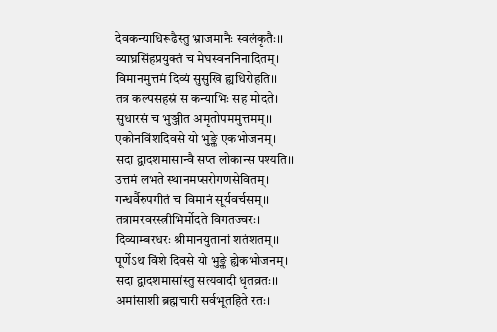देवकन्याधिरूढैस्तु भ्राजमानैः स्वलंकृतैः।।
व्याघ्रसिंहप्रयुक्तं च मेघस्वननिनादितम्।
विमानमुत्तमं दिव्यं सुसुखि ह्यधिरोहति।।
तत्र कल्पसहस्रं स कन्याभिः सह मोदते।
सुधारसं च भुञ्जीत अमृतोपममुत्तमम्।।
एकोनविंशदिवसे यो भुङ्क्ते एकभोजनम्।
सदा द्वादशमासान्वै सप्त लोकान्स पश्यति।।
उत्तमं लभते स्थानमप्सरोगणसेवितम्।
गन्धर्वैरुपगीतं च विमानं सूर्यवर्चसम्।।
तत्रामरवरस्त्रीभिर्मोदते विगतज्वरः।
दिव्याम्बरधरः श्रीमानयुतानां शतंशतम्।।
पूर्णेऽथ विंशे दिवसे यो भुङ्क्ते ह्येकभोजनम्।
सदा द्वादशमासांस्तु सत्यवादी धृतव्रतः।।
अमांसाशी ब्रह्मचारी सर्वभूतहिते रतः।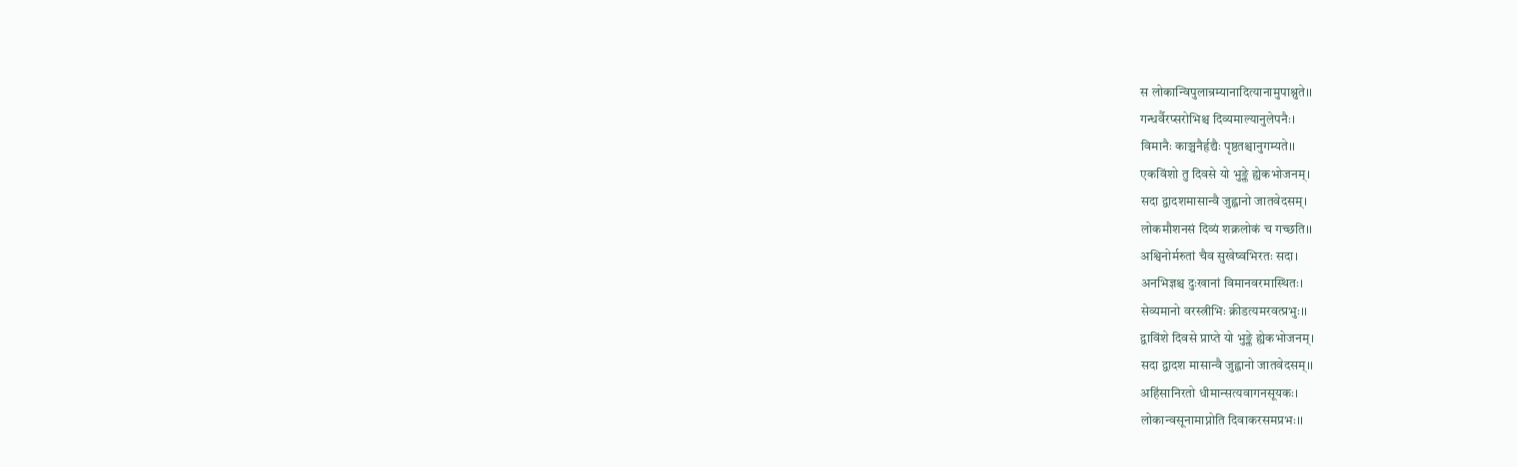स लोकान्विपुलान्रम्यानादित्यानामुपाश्नुते।।
गन्धर्वैरप्सरोभिश्च दिव्यमाल्यानुलेपनैः।
विमानैः काञ्चनैर्हृद्यैः पृष्ठतश्चानुगम्यते।।
एकविंशो तु दिवसे यो भुङ्क्ते ह्येकभोजनम्।
सदा द्वादशमासान्वै जुह्वानो जातवेदसम्।
लोकमौशनसं दिव्यं शक्रलोकं च गच्छति।।
अश्विनोर्मरुतां चैव सुखेष्वभिरतः सदा।
अनभिज्ञश्च दुःखानां विमानवरमास्थितः।
सेव्यमानो वरस्त्रीभिः क्रीडत्यमरवत्प्रभुः।।
द्वाविंशे दिवसे प्राप्ते यो भुङ्क्ते ह्येकभोजनम्।
सदा द्वादश मासान्वै जुह्वानो जातवेदसम्।।
अहिंसानिरतो धीमान्सत्यवागनसूयकः।
लोकान्वसूनामाप्नोति दिवाकरसमप्रभः।।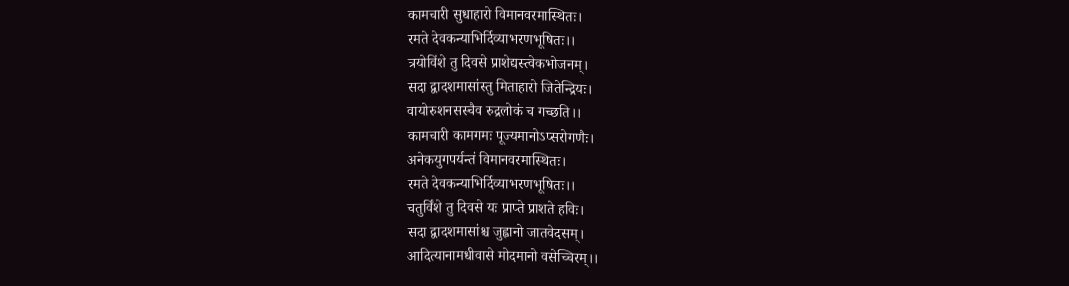कामचारी सुधाहारो विमानवरमास्थितः।
रमते देवकन्याभिर्दिव्याभरणभूषितः।।
त्रयोविंशे तु दिवसे प्राशेद्यस्त्वेकभोजनम्।
सदा द्वादशमासांस्तु मिताहारो जितेन्द्रियः।
वायोरुशनसस्चैव रुद्रलोकं च गच्छति।।
कामचारी कामगमः पूज्यमानोऽप्सरोगणैः।
अनेकयुगपर्यन्तं विमानवरमास्थितः।
रमते देवकन्याभिर्दिव्याभरणभूषितः।।
चतुर्विंशे तु दिवसे यः प्राप्ते प्राशते हविः।
सदा द्वादशमासांश्च जुह्वानो जातवेदसम्।
आदित्यानामधीवासे मोदमानो वसेच्चिरम्।।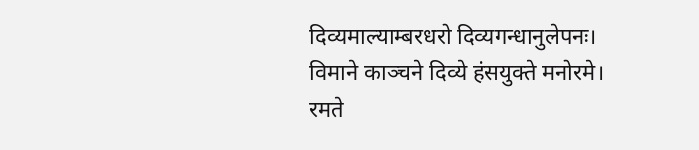दिव्यमाल्याम्बरधरो दिव्यगन्धानुलेपनः।
विमाने काञ्चने दिव्ये हंसयुक्ते मनोरमे।
रमते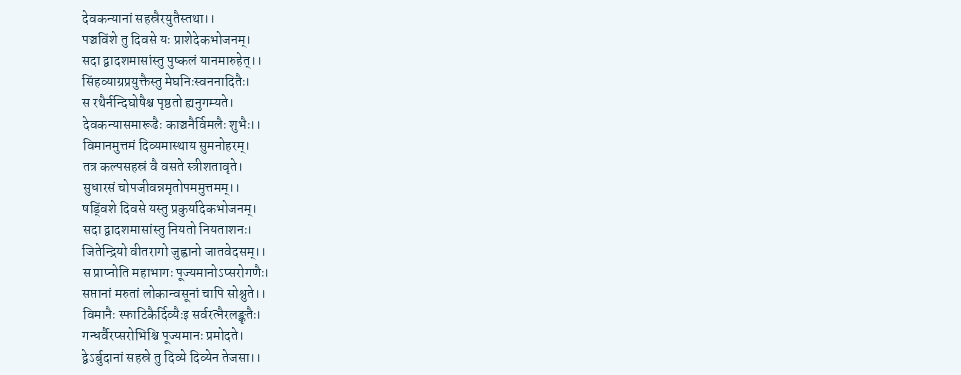देवकन्यानां सहस्रैरयुतैस्तथा।।
पञ्चविंशे तु दिवसे यः प्राशेदेकभोजनम्।
सदा द्वादशमासांस्तु पुष्कलं यानमारुहेत्।।
सिंहव्याग्रप्रयुक्तैस्तु मेघनिःस्वननादितैः।
स रथैर्नन्दिघोषैश्च पृष्ठतो ह्यनुगम्यते।
देवकन्यासमारूढैः काञ्चनैर्विमलैः शुभैः।।
विमानमुत्तमं दिव्यमास्थाय सुमनोहरम्।
तत्र कल्पसहस्रं वै वसते स्त्रीशतावृते।
सुधारसं चोपजीवन्नमृतोपममुत्तमम्।।
षड्विंशे दिवसे यस्तु प्रकुर्यादेकभोजनम्।
सदा द्वादशमासांस्तु नियतो नियताशनः।
जितेन्द्रियो वीतरागो जुह्वानो जातवेदसम्।।
स प्राप्नोति महाभागः पूज्यमानोऽप्सरोगणैः।
सप्तानां मरुतां लोकान्वसूनां चापि सोश्नुते।।
विमानैः स्फाटिकैर्दिव्यैःइ सर्वरत्नैरलङ्कृतैः।
गन्धर्वैरप्सरोभिश्चि पूज्यमानः प्रमोदते।
द्वेऽर्बुदानां सहस्रे तु दिव्ये दिव्येन तेजसा।।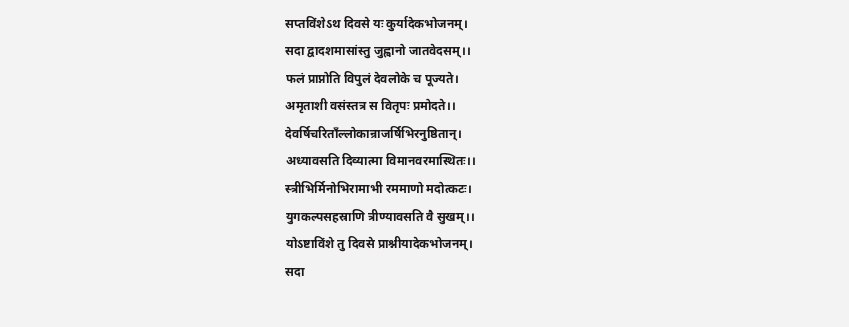सप्तविंशेऽथ दिवसे यः कुर्यादेकभोजनम्।
सदा द्वादशमासांस्तु जुह्वानो जातवेदसम्।।
फलं प्राप्नोति विपुलं देवलोके च पूज्यते।
अमृताशी वसंस्तत्र स वितृपः प्रमोदते।।
देवर्षिचरिताँल्लोकान्राजर्षिभिरनुष्ठितान्।
अध्यावसति दिव्यात्मा विमानवरमास्थितः।।
स्त्रीभिर्मिनोभिरामाभी रममाणो मदोत्कटः।
युगकल्पसहस्राणि त्रीण्यावसति वै सुखम्।।
योऽष्टाविंशे तु दिवसे प्राश्नीयादेकभोजनम्।
सदा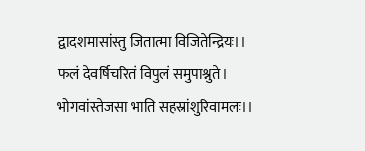द्वादशमासांस्तु जितात्मा विजितेन्द्रियः।।
फलं देवर्षिचरितं विपुलं समुपाश्नुते।
भोगवांस्तेजसा भाति सहस्रांशुरिवामलः।।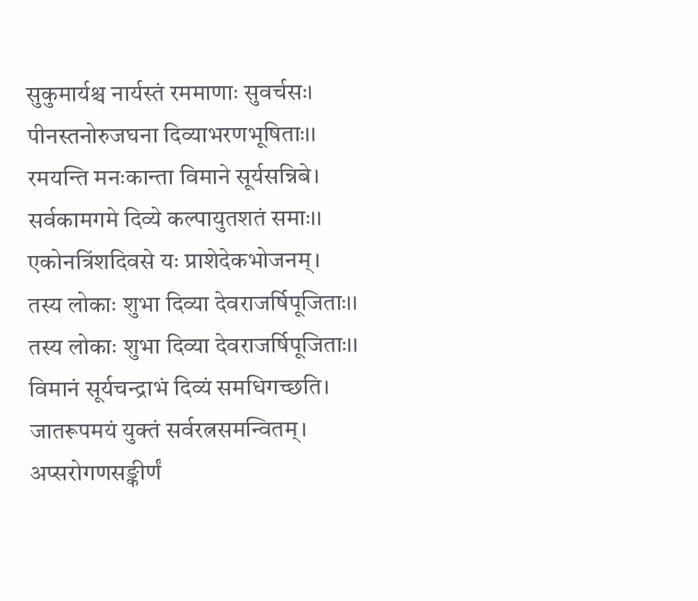सुकुमार्यश्च नार्यस्तं रममाणाः सुवर्चसः।
पीनस्तनोरुजघना दिव्याभरणभूषिताः।।
रमयन्ति मनःकान्ता विमाने सूर्यसन्निबे।
सर्वकामगमे दिव्ये कल्पायुतशतं समाः।।
एकोनत्रिंशदिवसे यः प्राशेदेकभोजनम्।
तस्य लोकाः शुभा दिव्या देवराजर्षिपूजिताः।।
तस्य लोकाः शुभा दिव्या देवराजर्षिपूजिताः।।
विमानं सूर्यचन्द्राभं दिव्यं समधिगच्छति।
जातरूपमयं युक्तं सर्वरत्नसमन्वितम्।
अप्सरोगणसङ्कीर्णं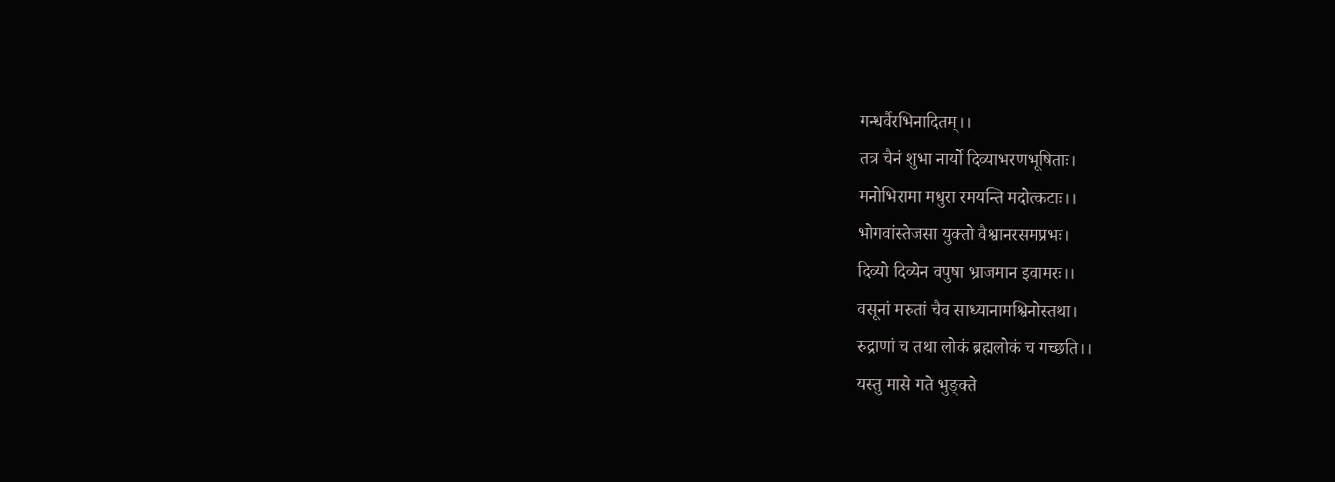गन्धर्वैरभिनादितम्।।
तत्र चैनं शुभा नार्यो दिव्याभरणभूषिताः।
मनोभिरामा मधुरा रमयन्ति मदोत्कटाः।।
भोगवांस्तेजसा युक्तो वैश्वानरसमप्रभः।
दिव्यो दिव्येन वपुषा भ्राजमान इवामरः।।
वसूनां मरुतां चैव साध्यानामश्विनोस्तथा।
रुद्राणां च तथा लोकं ब्रह्मलोकं च गच्छति।।
यस्तु मासे गते भुङ्क्ते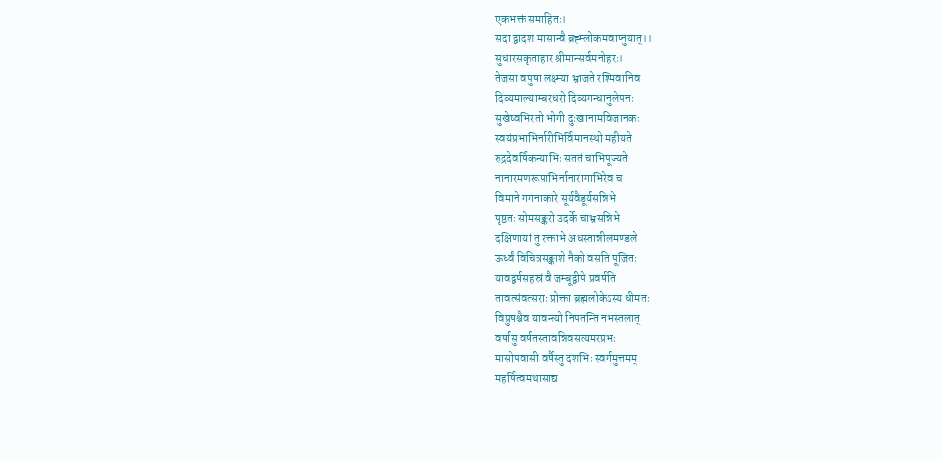एकभक्तं समाहितः।
सदा द्वादश मासान्वै ब्रह्म्लोकमवाप्नुयात्।।
सुधारसकृताहार श्रीमान्सर्वमनोहरः।
तेजसा वपुषा लक्ष्म्या भ्राजते रश्मिवानिव
दिव्यमाल्याम्बरधरो दिव्यगन्धानुलेपनः
सुखेष्वभिरतो भोगी दुःखानामविजानकः
स्वयंप्रभाभिर्नारीभिर्विमानस्थो महीयते
रुद्रदेवर्षिकन्याभिः सततं चाभिपूज्यते
नानारमणरूपाभिर्नानारागाभिरेव च
विमाने गगनाकारे सूर्यवैडूर्यसन्निभे
पृष्ठतः सोमसङ्करो उदर्के चाभ्रसन्निभे
दक्षिणायां तु रक्ताभे अधस्तान्नीलमण्डले
ऊर्ध्वं विचित्रसङ्काशे नैको वसति पूजितः
यावद्वर्षसहस्रं वै जम्बूद्वीपे प्रवर्षति
तावत्संवत्सराः प्रोक्ता ब्रह्मलोकेऽस्य धीमतः
विप्रुषश्चैव यावन्त्यो निपतन्ति नभस्तलात्
वर्षासु वर्षतस्तावन्निवसत्यमरप्रभः
मासोपवासी वर्षैस्तु दशभिः स्वर्गमुत्तमम्
महर्षित्वमथासाद्य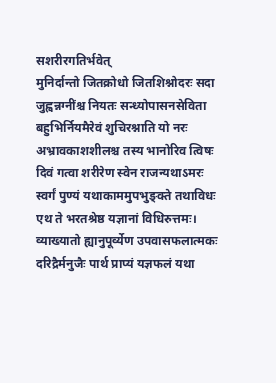सशरीरगतिर्भवेत्
मुनिर्दान्तो जितक्रोधो जितशिश्नोदरः सदा
जुह्वन्नग्नींश्च नियतः सन्ध्योपासनसेविता
बहुभिर्नियमैरेवं शुचिरश्नाति यो नरः
अभ्रावकाशशीलश्च तस्य भानोरिव त्विषः
दिवं गत्वा शरीरेण स्वेन राजन्यथाऽमरः
स्वर्गं पुण्यं यथाकाममुपभुङ्क्ते तथाविधः
एथ ते भरतश्रेष्ठ यज्ञानां विधिरुत्तमः।
व्याख्यातो ह्यानुपूर्व्येण उपवासफलात्मकः
दरिद्रैर्मनुजैः पार्थ प्राप्यं यज्ञफलं यथा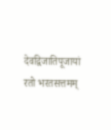देवद्विजातिपूजायां रतो भरतसत्तमम्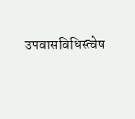उपवासविधिस्त्वेष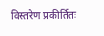विस्तरेण प्रकीर्तितः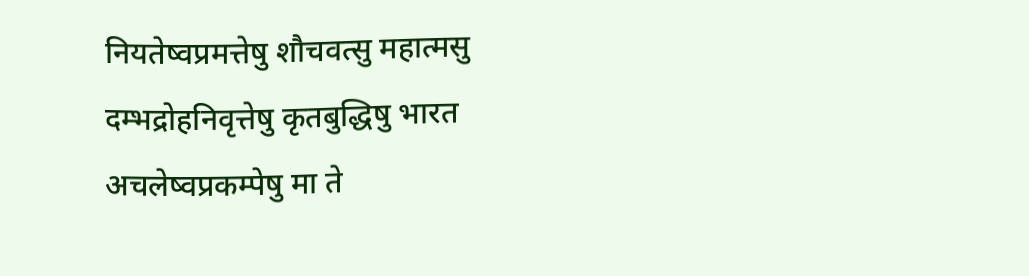नियतेष्वप्रमत्तेषु शौचवत्सु महात्मसु
दम्भद्रोहनिवृत्तेषु कृतबुद्धिषु भारत
अचलेष्वप्रकम्पेषु मा ते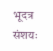भूदत्र संशयः